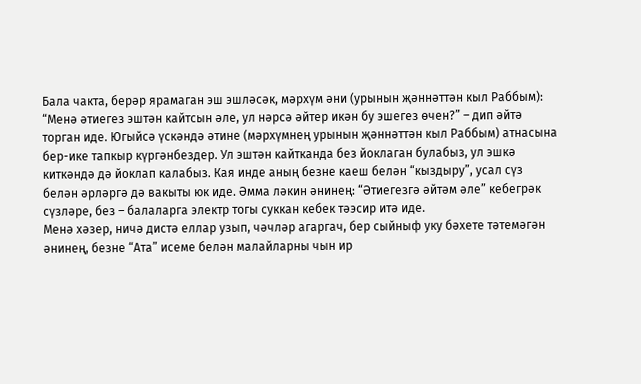Бала чакта, берәр ярамаган эш эшләсәк, мәрхүм әни (урынын җәннәттән кыл Раббым): “Менә әтиегез эштән кайтсын әле, ул нәрсә әйтер икән бу эшегез өчен?” – дип әйтә торган иде. Югыйсә үскәндә әтине (мәрхүмнең урынын җәннәттән кыл Раббым) атнасына бер-ике тапкыр күргәнбездер. Ул эштән кайтканда без йоклаган булабыз, ул эшкә киткәндә дә йоклап калабыз. Кая инде аның безне каеш белән “кыздыру”, усал сүз белән әрләргә дә вакыты юк иде. Әмма ләкин әнинең: “Әтиегезгә әйтәм әле” кебегрәк сүзләре, без – балаларга электр тогы суккан кебек тәэсир итә иде.
Менә хәзер, ничә дистә еллар узып, чәчләр агаргач, бер сыйныф уку бәхете тәтемәгән әнинең, безне “Ата” исеме белән малайларны чын ир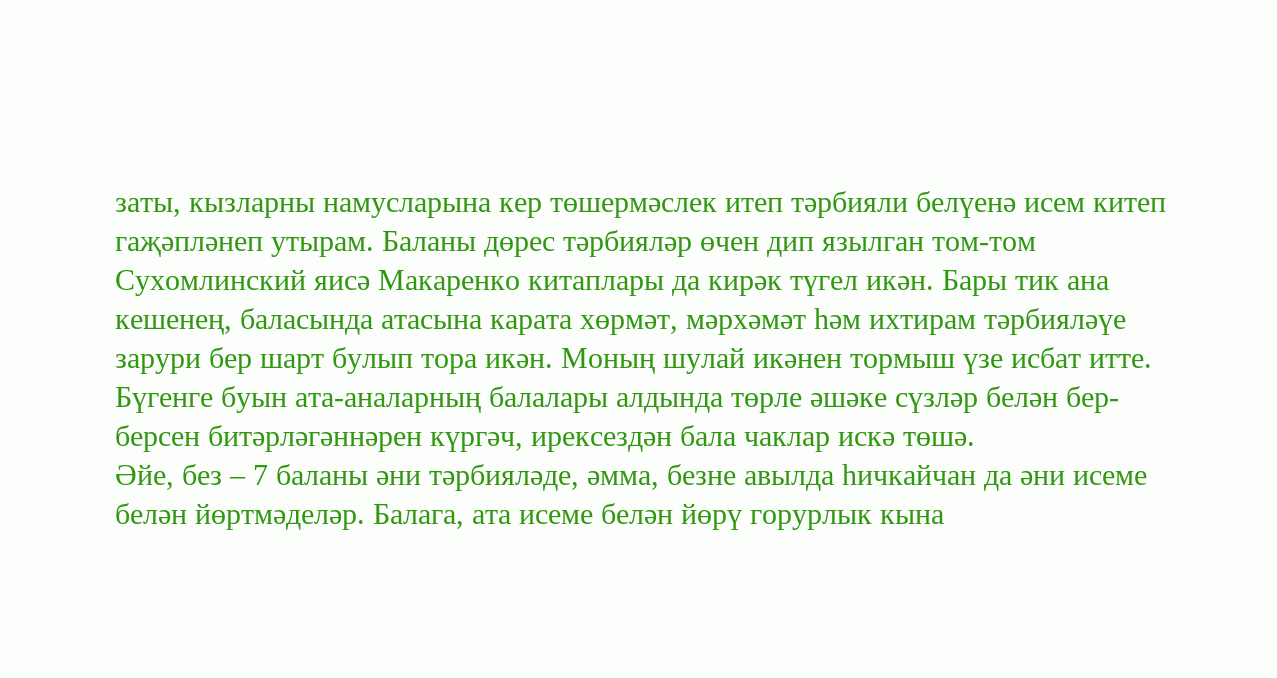заты, кызларны намусларына кер төшермәслек итеп тәрбияли белүенә исем китеп гаҗәпләнеп утырам. Баланы дөрес тәрбияләр өчен дип язылган том-том Сухомлинский яисә Макаренко китаплары да кирәк түгел икән. Бары тик ана кешенең, баласында атасына карата хөрмәт, мәрхәмәт һәм ихтирам тәрбияләүе зарури бер шарт булып тора икән. Моның шулай икәнен тормыш үзе исбат итте. Бүгенге буын ата-аналарның балалары алдында төрле әшәке сүзләр белән бер-берсен битәрләгәннәрен күргәч, ирексездән бала чаклар искә төшә.
Әйе, без – 7 баланы әни тәрбияләде, әмма, безне авылда һичкайчан да әни исеме белән йөртмәделәр. Балага, ата исеме белән йөрү горурлык кына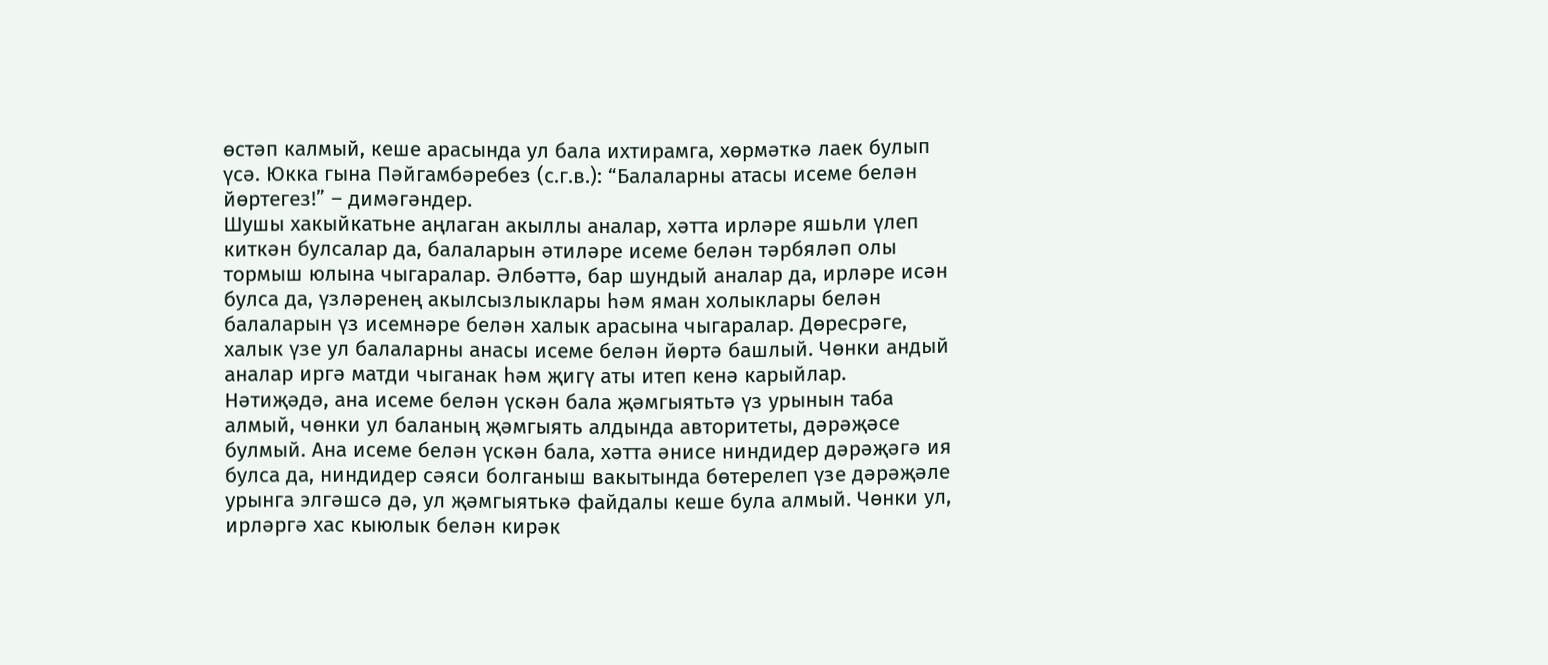өстәп калмый, кеше арасында ул бала ихтирамга, хөрмәткә лаек булып үсә. Юкка гына Пәйгамбәребез (с.г.в.): “Балаларны атасы исеме белән йөртегез!” – димәгәндер.
Шушы хакыйкатьне аңлаган акыллы аналар, хәтта ирләре яшьли үлеп киткән булсалар да, балаларын әтиләре исеме белән тәрбяләп олы тормыш юлына чыгаралар. Әлбәттә, бар шундый аналар да, ирләре исән булса да, үзләренең акылсызлыклары һәм яман холыклары белән балаларын үз исемнәре белән халык арасына чыгаралар. Дөресрәге, халык үзе ул балаларны анасы исеме белән йөртә башлый. Чөнки андый аналар иргә матди чыганак һәм җигү аты итеп кенә карыйлар.
Нәтиҗәдә, ана исеме белән үскән бала җәмгыятьтә үз урынын таба алмый, чөнки ул баланың җәмгыять алдында авторитеты, дәрәҗәсе булмый. Ана исеме белән үскән бала, хәтта әнисе ниндидер дәрәҗәгә ия булса да, ниндидер сәяси болганыш вакытында бөтерелеп үзе дәрәҗәле урынга элгәшсә дә, ул җәмгыятькә файдалы кеше була алмый. Чөнки ул, ирләргә хас кыюлык белән кирәк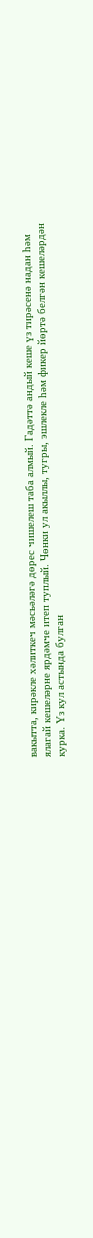вакытта, кирәкле хәлиткеч мәсьәләгә дөрес чишелеш таба алмый. Гадәттә андый кеше үз тирәсенә надан һәм ялагай кешеләрне ярдәмче итеп туплый. Чөнки ул акыллы, тугры, эшлекле һәм фикер йөртә белгән кешеләрдән курка. Үз кул астында булган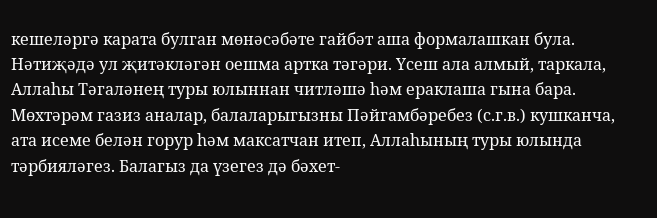кешеләргә карата булган мөнәсәбәте гайбәт аша формалашкан була. Нәтиҗәдә ул җитәкләгән оешма артка тәгәри. Үсеш ала алмый, таркала, Аллаһы Тәгаләнең туры юлыннан читләшә һәм ераклаша гына бара.
Мөхтәрәм газиз аналар, балаларыгызны Пәйгамбәребез (с.г.в.) кушканча, ата исеме белән горур һәм максатчан итеп, Аллаһының туры юлында тәрбияләгез. Балагыз да үзегез дә бәхет-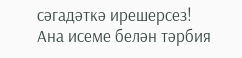сәгадәткә ирешерсез!
Ана исеме белән тәрбия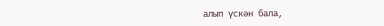алып үскән бала,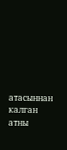атасыннан калган атны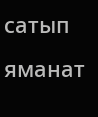сатып яманат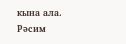кына ала.
Рәсим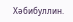Хәбибуллин.